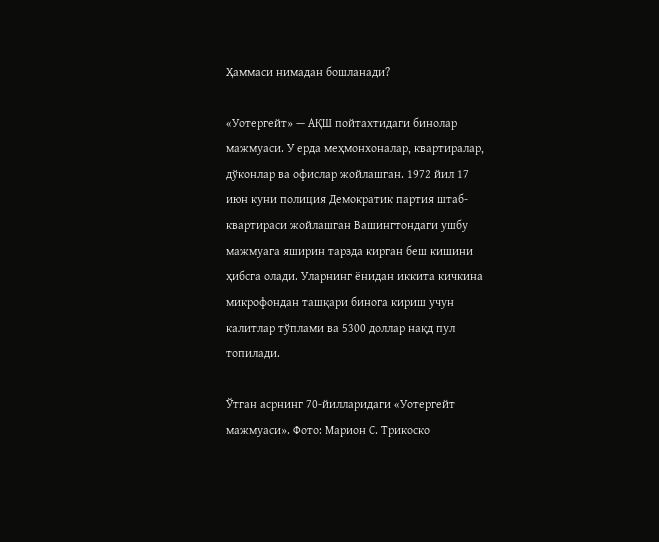Ҳаммаси нимадан бошланади?

«Уотергейт» — АҚШ пойтахтидаги бинолар мажмуаси. У ерда меҳмонхоналар, квартиралар, дўконлар ва офислар жойлашган. 1972 йил 17 июн куни полиция Демократик партия штаб-квартираси жойлашган Вашингтондаги ушбу мажмуага яширин тарзда кирган беш кишини ҳибсга олади. Уларнинг ёнидан иккита кичкина микрофондан ташқари бинога кириш учун калитлар тўплами ва 5300 доллар нақд пул топилади.

Ўтган асрнинг 70-йилларидаги «Уотергейт мажмуаси». Фото: Марион С. Трикоско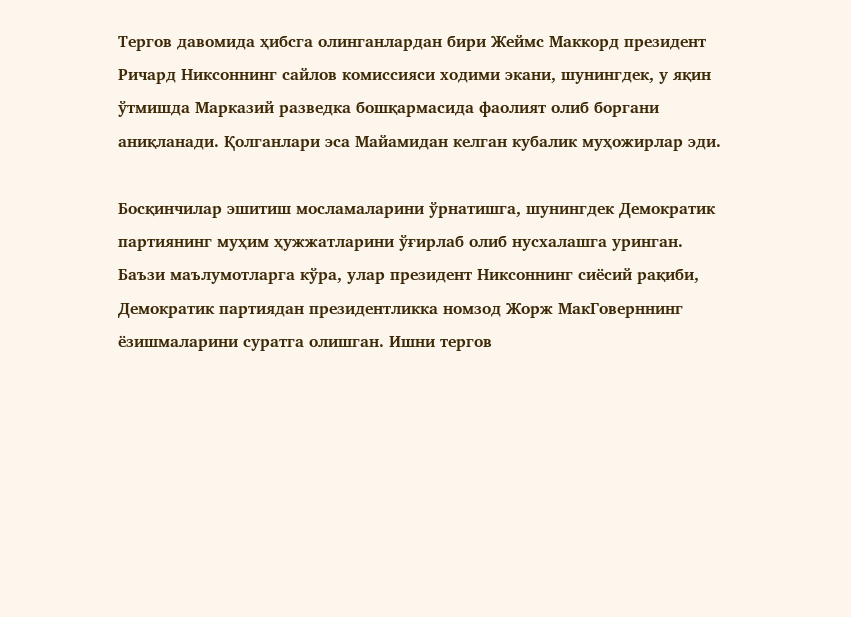Тергов давомида ҳибсга олинганлардан бири Жеймс Маккорд президент Ричард Никсоннинг сайлов комиссияси ходими экани, шунингдек, у яқин ўтмишда Марказий разведка бошқармасида фаолият олиб боргани аниқланади. Қолганлари эса Майамидан келган кубалик муҳожирлар эди.

Босқинчилар эшитиш мосламаларини ўрнатишга, шунингдек Демократик партиянинг муҳим ҳужжатларини ўғирлаб олиб нусхалашга уринган. Баъзи маълумотларга кўра, улар президент Никсоннинг сиёсий рақиби, Демократик партиядан президентликка номзод Жорж МакГоверннинг ёзишмаларини суратга олишган. Ишни тергов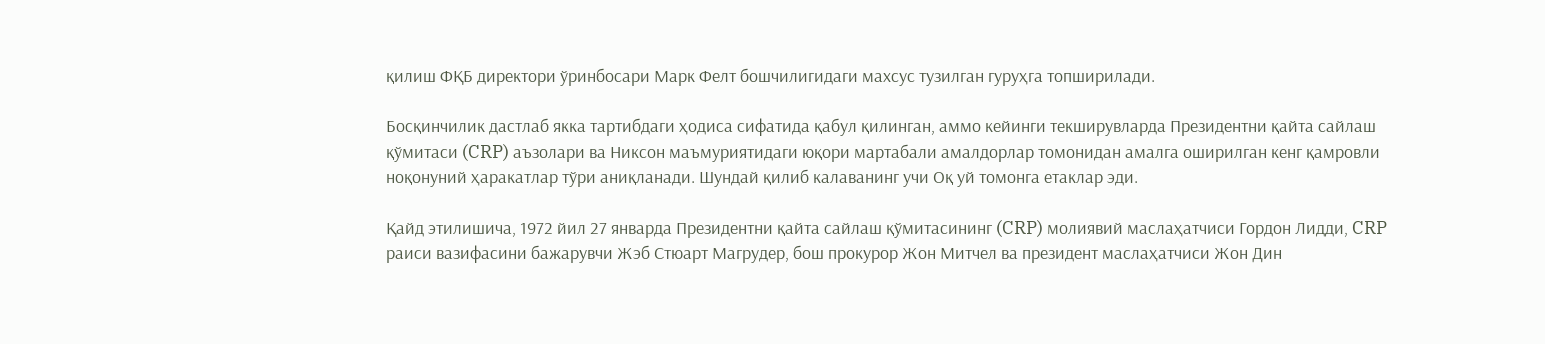қилиш ФҚБ директори ўринбосари Марк Фелт бошчилигидаги махсус тузилган гуруҳга топширилади.

Босқинчилик дастлаб якка тартибдаги ҳодиса сифатида қабул қилинган, аммо кейинги текширувларда Президентни қайта сайлаш қўмитаси (CRP) аъзолари ва Никсон маъмуриятидаги юқори мартабали амалдорлар томонидан амалга оширилган кенг қамровли ноқонуний ҳаракатлар тўри аниқланади. Шундай қилиб калаванинг учи Оқ уй томонга етаклар эди.

Қайд этилишича, 1972 йил 27 январда Президентни қайта сайлаш қўмитасининг (CRP) молиявий маслаҳатчиси Гордон Лидди, CRP раиси вазифасини бажарувчи Жэб Стюарт Магрудер, бош прокурор Жон Митчел ва президент маслаҳатчиси Жон Дин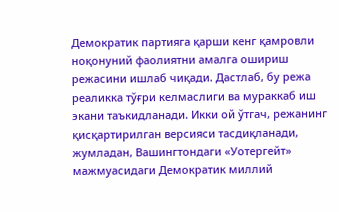Демократик партияга қарши кенг қамровли ноқонуний фаолиятни амалга ошириш режасини ишлаб чиқади. Дастлаб, бу режа реаликка тўғри келмаслиги ва мураккаб иш экани таъкидланади. Икки ой ўтгач, режанинг қисқартирилган версияси тасдиқланади, жумладан, Вашингтондаги «Уотергейт» мажмуасидаги Демократик миллий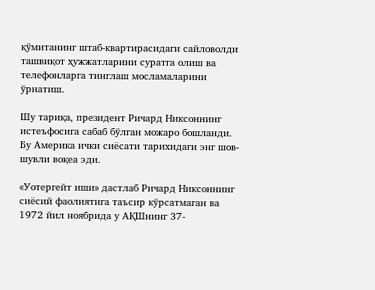қўмитанинг штаб-квартирасидаги сайловолди ташвиқот ҳужжатларини суратга олиш ва телефонларга тинглаш мосламаларини ўрнатиш.

Шу тариқа, президент Ричард Никсоннинг истеъфосига сабаб бўлган можаро бошланди. Бу Америка ички сиёсати тарихидаги энг шов-шувли воқеа эди.

«Уотергейт иши» дастлаб Ричард Никсоннинг сиёсий фаолиятига таъсир кўрсатмаган ва 1972 йил ноябрида у АҚШнинг 37-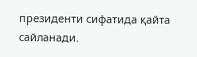президенти сифатида қайта сайланади.